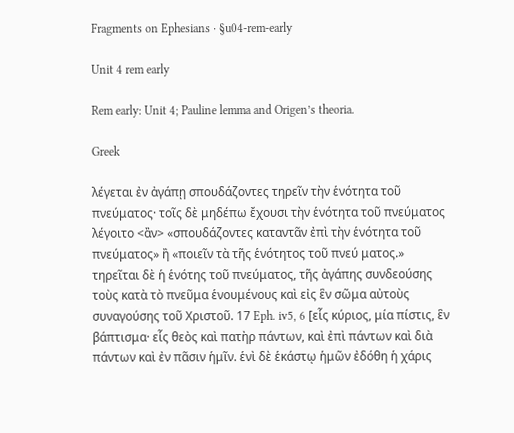Fragments on Ephesians · §u04-rem-early

Unit 4 rem early

Rem early: Unit 4; Pauline lemma and Origen’s theoria.

Greek

λέγεται ἐν ἀγάπῃ σπουδάζοντες τηρεῖν τὴν ἑνότητα τοῦ πνεύματος· τοῖς δὲ μηδέπω ἔχουσι τὴν ἑνότητα τοῦ πνεύματος λέγοιτο <ἂν> «σπουδάζοντες καταντᾶν ἐπὶ τὴν ἑνότητα τοῦ πνεύματος» ἢ «ποιεῖν τὰ τῆς ἑνότητος τοῦ πνεύ ματος.» τηρεῖται δὲ ἡ ἑνότης τοῦ πνεύματος, τῆς ἀγάπης συνδεούσης τοὺς κατὰ τὸ πνεῦμα ἑνουμένους καὶ εἰς ἓν σῶμα αὐτοὺς συναγούσης τοῦ Χριστοῦ. 17 Eph. iv5, 6 [εἷς κύριος, μία πίστις, ἓν βάπτισμα· εἷς θεὸς καὶ πατὴρ πάντων, καὶ ἐπὶ πάντων καὶ διὰ πάντων καὶ ἐν πᾶσιν ἡμῖν. ἑνὶ δὲ ἑκάστῳ ἡμῶν ἐδόθη ἡ χάρις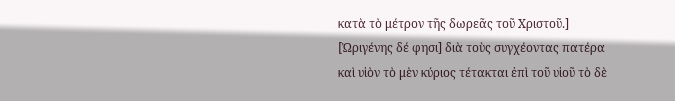κατὰ τὸ μέτρον τῆς δωρεᾶς τοῦ Χριστοῦ.] [Ὠριγένης δέ φησι] διὰ τοὺς συγχέοντας πατέρα καὶ υἱὸν τὸ μὲν κύριος τέτακται ἐπὶ τοῦ υἱοῦ τὸ δὲ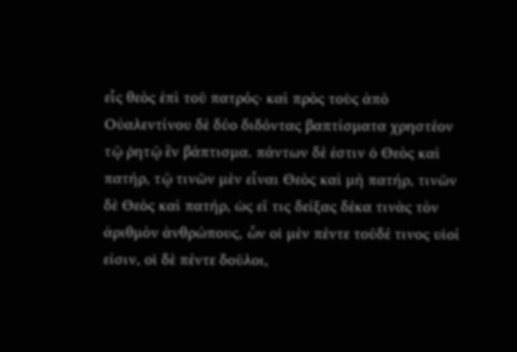εἷς θεὸς ἐπὶ τοῦ πατρός· καὶ πρὸς τοὺς ἀπὸ Οὐαλεντίνου δὲ δύο διδόντας βαπτίσματα χρηστέον τῷ ῥητῷ ἓν βάπτισμα. πάντων δέ ἐστιν ὁ Θεὸς καὶ πατήρ, τῷ τινῶν μὲν εἶναι Θεὸς καὶ μὴ πατήρ, τινῶν δὲ Θεὸς καὶ πατήρ, ὡς εἴ τις δείξας δέκα τινὰς τὸν ἀριθμὸν ἀνθρώπους, ὧν οἱ μὲν πέντε τοῦδέ τινος υἱοί εἰσιν, οἱ δὲ πέντε δοῦλοι,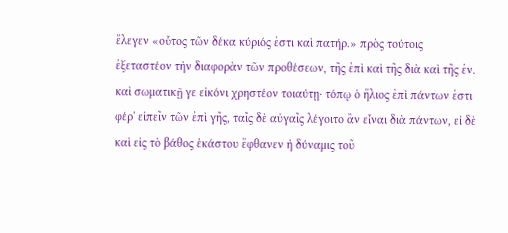ἔλεγεν «οὗτος τῶν δέκα κύριός ἐστι καὶ πατήρ.» πρὸς τούτοις ἐξεταστέον τὴν διαφορὰν τῶν προθέσεων, τῆς ἐπὶ καὶ τῆς διὰ καὶ τῆς ἐν. καὶ σωματικῇ γε εἰκόνι χρηστέον τοιαύτῃ· τόπῳ ὁ ἥλιος ἐπὶ πάντων ἐστι φέρ' εἰπεῖν τῶν ἐπὶ γῆς, ταῖς δὲ αὐγαῖς λέγοιτο ἂν εἶναι διὰ πάντων, εἰ δὲ καὶ εἰς τὸ βάθος ἑκάστου ἔφθανεν ἡ δύναμις τοῦ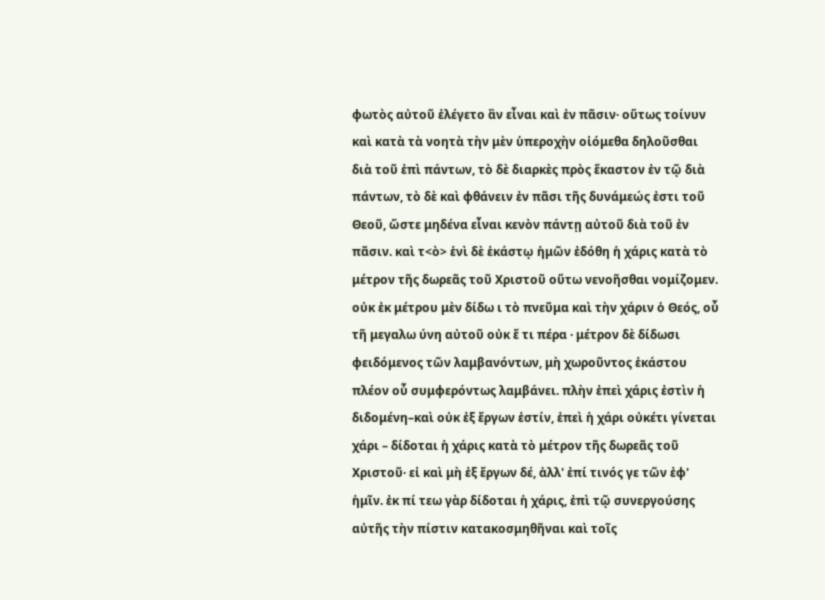φωτὸς αὐτοῦ ἐλέγετο ἂν εἶναι καὶ ἐν πᾶσιν· οὕτως τοίνυν καὶ κατὰ τὰ νοητὰ τὴν μὲν ὑπεροχὴν οἰόμεθα δηλοῦσθαι διὰ τοῦ ἐπὶ πάντων, τὸ δὲ διαρκὲς πρὸς ἕκαστον ἐν τῷ διὰ πάντων, τὸ δὲ καὶ φθάνειν ἐν πᾶσι τῆς δυνάμεώς ἐστι τοῦ Θεοῦ, ὥστε μηδένα εἶναι κενὸν πάντῃ αὐτοῦ διὰ τοῦ ἐν πᾶσιν. καὶ τ<ὸ> ἑνὶ δὲ ἑκάστῳ ἡμῶν ἐδόθη ἡ χάρις κατὰ τὸ μέτρον τῆς δωρεᾶς τοῦ Χριστοῦ οὕτω νενοῆσθαι νομίζομεν. οὐκ ἐκ μέτρου μὲν δίδω ι τὸ πνεῦμα καὶ τὴν χάριν ὁ Θεός, οὗ τῆ μεγαλω ύνη αὐτοῦ οὐκ ἔ τι πέρα · μέτρον δὲ δίδωσι φειδόμενος τῶν λαμβανόντων, μὴ χωροῦντος ἑκάστου πλέον οὗ συμφερόντως λαμβάνει. πλὴν ἐπεὶ χάρις ἐστὶν ἡ διδομένη–καὶ οὐκ ἐξ ἔργων ἐστίν, ἐπεὶ ἡ χάρι οὐκέτι γίνεται χάρι – δίδοται ἡ χάρις κατὰ τὸ μέτρον τῆς δωρεᾶς τοῦ Χριστοῦ· εἰ καὶ μὴ ἐξ ἔργων δέ, ἀλλ' ἐπί τινός γε τῶν ἐφ' ἡμῖν. ἐκ πί τεω γὰρ δίδοται ἡ χάρις, ἐπὶ τῷ συνεργούσης αὐτῆς τὴν πίστιν κατακοσμηθῆναι καὶ τοῖς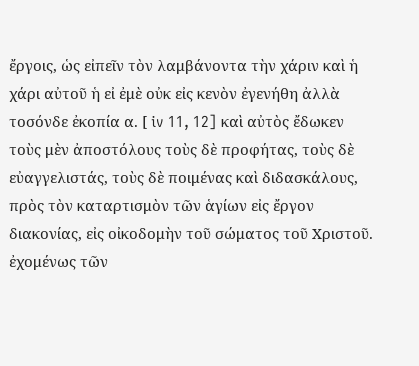ἔργοις, ὡς εἰπεῖν τὸν λαμβάνοντα τὴν χάριν καὶ ἡ χάρι αὐτοῦ ἡ εἰ ἐμὲ οὐκ εἰς κενὸν ἐγενήθη ἀλλὰ τοσόνδε ἐκοπία α. [ iv 11, 12] καὶ αὐτὸς ἔδωκεν τοὺς μὲν ἀποστόλους τοὺς δὲ προφήτας, τοὺς δὲ εὐαγγελιστάς, τοὺς δὲ ποιμένας καὶ διδασκάλους, πρὸς τὸν καταρτισμὸν τῶν ἁγίων εἰς ἔργον διακονίας, εἰς οἰκοδομὴν τοῦ σώματος τοῦ Χριστοῦ. ἐχομένως τῶν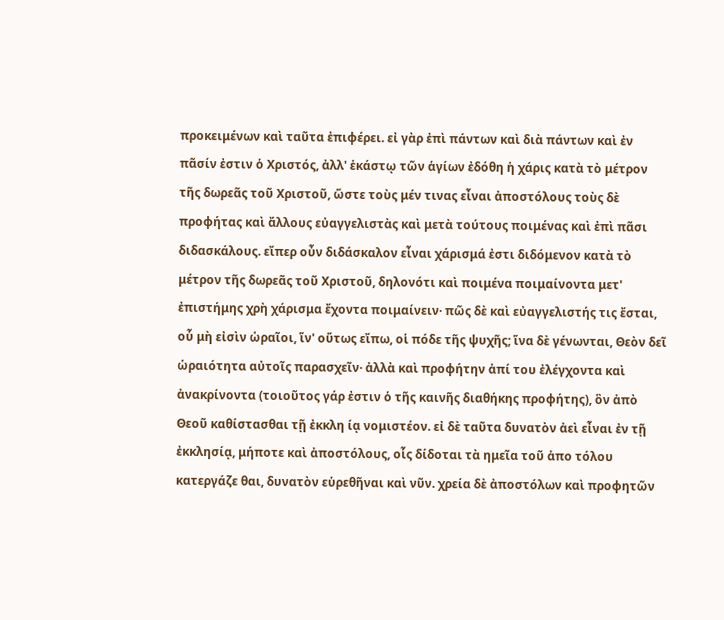προκειμένων καὶ ταῦτα ἐπιφέρει. εἰ γὰρ ἐπὶ πάντων καὶ διὰ πάντων καὶ ἐν πᾶσίν ἐστιν ὁ Χριστός, ἀλλ' ἑκάστῳ τῶν ἁγίων ἐδόθη ἡ χάρις κατὰ τὸ μέτρον τῆς δωρεᾶς τοῦ Χριστοῦ, ὥστε τοὺς μέν τινας εἶναι ἀποστόλους τοὺς δὲ προφήτας καὶ ἄλλους εὐαγγελιστὰς καὶ μετὰ τούτους ποιμένας καὶ ἐπὶ πᾶσι διδασκάλους. εἴπερ οὖν διδάσκαλον εἶναι χάρισμά ἐστι διδόμενον κατὰ τὸ μέτρον τῆς δωρεᾶς τοῦ Χριστοῦ, δηλονότι καὶ ποιμένα ποιμαίνοντα μετ' ἐπιστήμης χρὴ χάρισμα ἔχοντα ποιμαίνειν· πῶς δὲ καὶ εὐαγγελιστής τις ἔσται, οὗ μὴ εἰσὶν ὡραῖοι, ἵν' οὕτως εἴπω, οἱ πόδε τῆς ψυχῆς; ἵνα δὲ γένωνται, Θεὸν δεῖ ὡραιότητα αὐτοῖς παρασχεῖν· ἀλλὰ καὶ προφήτην ἀπί του ἐλέγχοντα καὶ ἀνακρίνοντα (τοιοῦτος γάρ ἐστιν ὁ τῆς καινῆς διαθήκης προφήτης), ὃν ἀπὸ Θεοῦ καθίστασθαι τῇ ἐκκλη ίᾳ νομιστέον. εἰ δὲ ταῦτα δυνατὸν ἀεὶ εἶναι ἐν τῇ ἐκκλησίᾳ, μήποτε καὶ ἀποστόλους, οἷς δίδοται τὰ ημεῖα τοῦ ἀπο τόλου κατεργάζε θαι, δυνατὸν εὑρεθῆναι καὶ νῦν. χρεία δὲ ἀποστόλων καὶ προφητῶν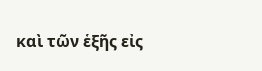καὶ τῶν ἑξῆς εἰς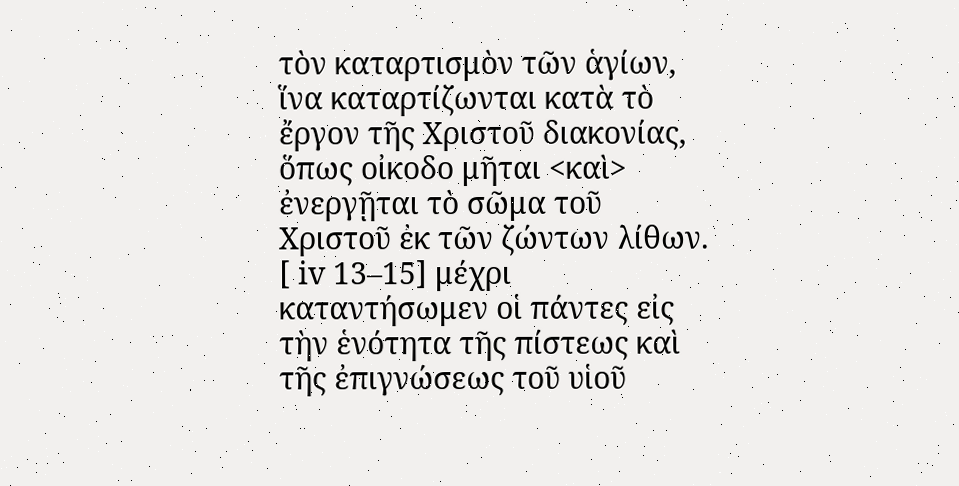τὸν καταρτισμὸν τῶν ἁγίων, ἵνα καταρτίζωνται κατὰ τὸ ἔργον τῆς Χριστοῦ διακονίας, ὅπως οἰκοδο μῆται <καὶ> ἐνεργῇται τὸ σῶμα τοῦ Χριστοῦ ἐκ τῶν ζώντων λίθων. [ iv 13–15] μέχρι καταντήσωμεν οἱ πάντες εἰς τὴν ἑνότητα τῆς πίστεως καὶ τῆς ἐπιγνώσεως τοῦ υἱοῦ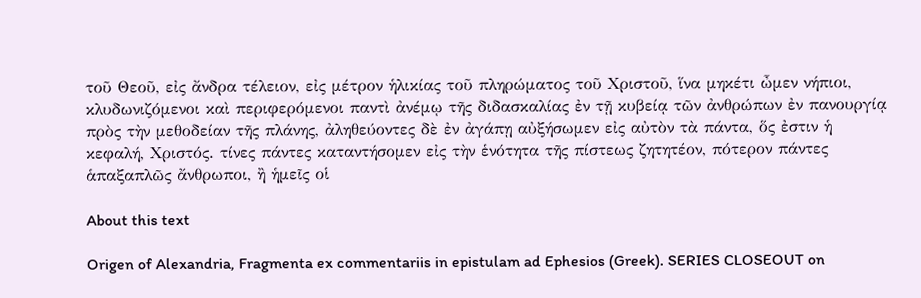τοῦ Θεοῦ, εἰς ἄνδρα τέλειον, εἰς μέτρον ἡλικίας τοῦ πληρώματος τοῦ Χριστοῦ, ἵνα μηκέτι ὦμεν νήπιοι, κλυδωνιζόμενοι καὶ περιφερόμενοι παντὶ ἀνέμῳ τῆς διδασκαλίας ἐν τῇ κυβείᾳ τῶν ἀνθρώπων ἐν πανουργίᾳ πρὸς τὴν μεθοδείαν τῆς πλάνης, ἀληθεύοντες δὲ ἐν ἀγάπῃ αὐξήσωμεν εἰς αὐτὸν τὰ πάντα, ὅς ἐστιν ἡ κεφαλή, Χριστός. τίνες πάντες καταντήσομεν εἰς τὴν ἑνότητα τῆς πίστεως ζητητέον, πότερον πάντες ἁπαξαπλῶς ἄνθρωποι, ἢ ἡμεῖς οἱ

About this text

Origen of Alexandria, Fragmenta ex commentariis in epistulam ad Ephesios (Greek). SERIES CLOSEOUT on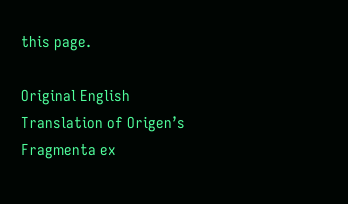this page.

Original English Translation of Origen’s Fragmenta ex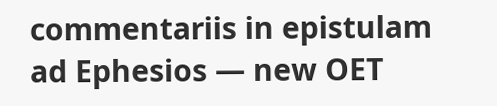commentariis in epistulam ad Ephesios — new OET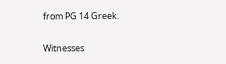from PG 14 Greek.

Witnesses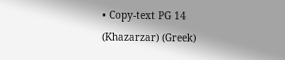• Copy-text PG 14 (Khazarzar) (Greek)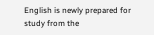English is newly prepared for study from the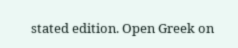stated edition. Open Greek on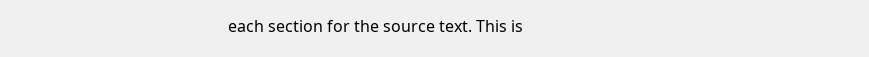each section for the source text. This is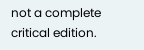not a complete critical edition.